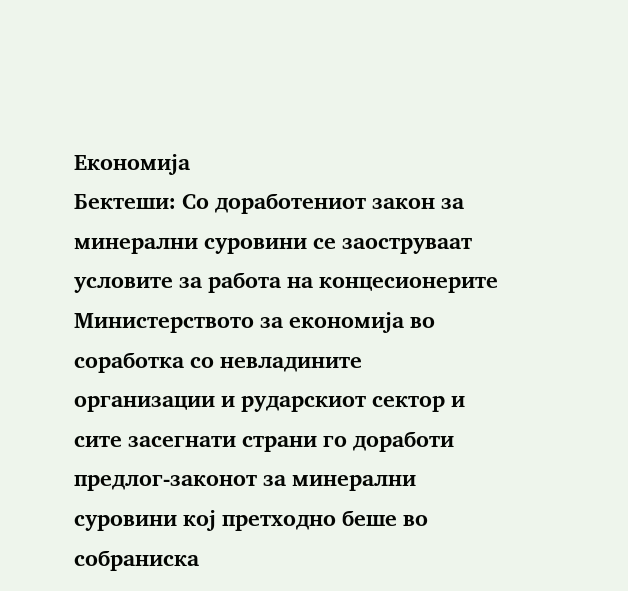Економија
Бектеши: Со доработениот закон за минерални суровини се заоструваат условите за работа на концесионерите
Министерството за економија во соработка со невладините организации и рударскиот сектор и сите засегнати страни го доработи предлог-законот за минерални суровини кој претходно беше во собраниска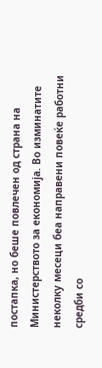постапка, но беше повлечен од страна на Министерството за економија. Во изминатите неколку месеци беа направени повеќе работни средби со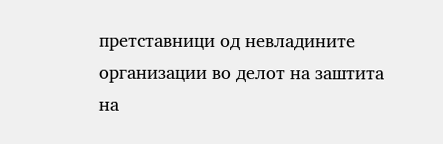претставници од невладините организации во делот на заштита на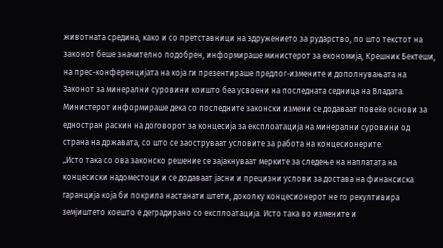животната средина, како и со претставници на здружението за рударство, по што текстот на законот беше значително подобрен, информираше министерот за економија, Крешник Бектеши, на прес-конференцијата на која ги презентираше предлог-измените и дополнувањата на Законот за минерални суровини коишто беа усвоени на последната седница на Владата.
Министерот информираше дека со последните законски измени се додаваат повеќе основи за едностран раскин на договорот за концесија за експлоатација на минерални суровини од страна на државата, со што се заоструваат условите за работа на концесионерите.
„Исто така со ова законско решение се зајакнуваат мерките за следење на наплатата на концесиски надоместоци и се додаваат јасни и прецизни услови за достава на финансиска гаранција која би покрила настанати штети, доколку концесионерот не го рекултивира земјиштето коешто е деградирано со експлоатација. Исто така во измените и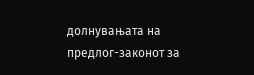долнувањата на предлог-законот за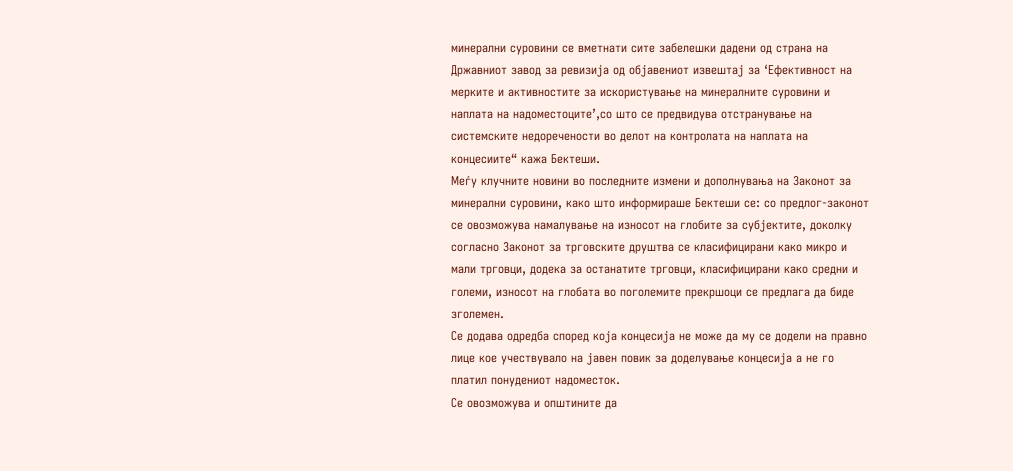минерални суровини се вметнати сите забелешки дадени од страна на Државниот завод за ревизија од објавениот извештај за ‘Ефективност на мерките и активностите за искористување на минералните суровини и наплата на надоместоците’,со што се предвидува отстранување на системските недоречености во делот на контролата на наплата на концесиите“ кажа Бектеши.
Меѓу клучните новини во последните измени и дополнувања на Законот за минерални суровини, како што информираше Бектеши се: со предлог-законот се овозможува намалување на износот на глобите за субјектите, доколку согласно Законот за трговските друштва се класифицирани како микро и мали трговци, додека за останатите трговци, класифицирани како средни и големи, износот на глобата во поголемите прекршоци се предлага да биде зголемен.
Се додава одредба според која концесија не може да му се додели на правно лице кое учествувало на јавен повик за доделување концесија а не го платил понудениот надоместок.
Се овозможува и општините да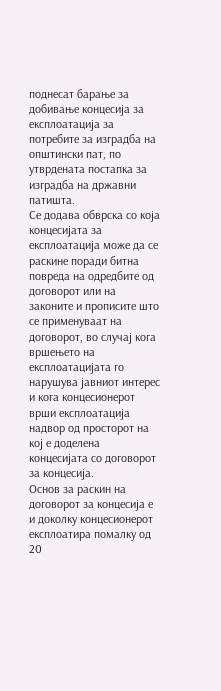поднесат барање за добивање концесија за експлоатација за потребите за изградба на општински пат, по утврдената постапка за изградба на државни патишта.
Се додава обврска со која концесијата за експлоатација може да се раскине поради битна повреда на одредбите од договорот или на законите и прописите што се применуваат на договорот, во случај кога вршењето на експлоатацијата го нарушува јавниот интерес и кога концесионерот врши експлоатација надвор од просторот на кој е доделена концесијата со договорот за концесија.
Основ за раскин на договорот за концесија е и доколку концесионерот експлоатира помалку од 20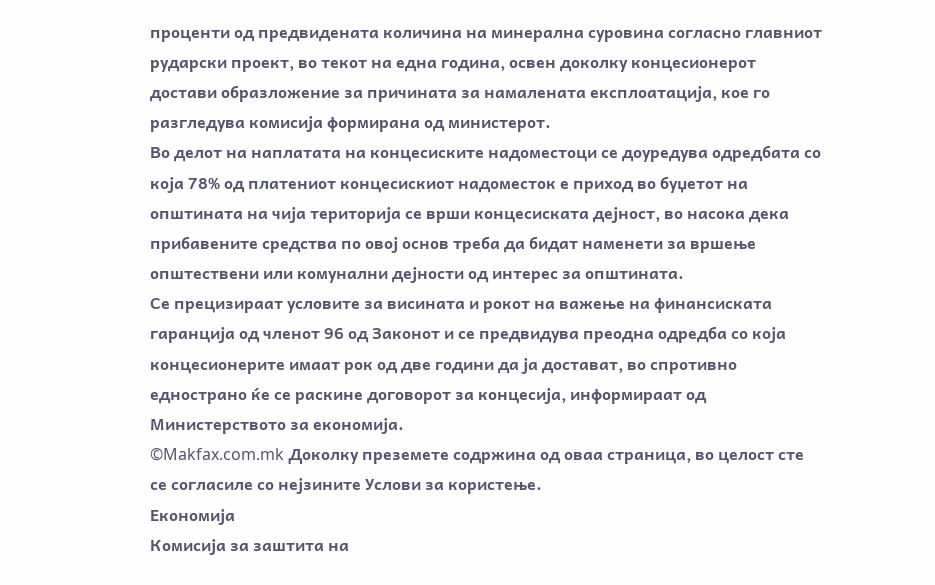проценти од предвидената количина на минерална суровина согласно главниот рударски проект, во текот на една година, освен доколку концесионерот достави образложение за причината за намалената експлоатација, кое го разгледува комисија формирана од министерот.
Во делот на наплатата на концесиските надоместоци се доуредува одредбата со која 78% од платениот концесискиот надоместок е приход во буџетот на општината на чија територија се врши концесиската дејност, во насока дека прибавените средства по овој основ треба да бидат наменети за вршење општествени или комунални дејности од интерес за општината.
Се прецизираат условите за висината и рокот на важење на финансиската гаранција од членот 96 од Законот и се предвидува преодна одредба со која концесионерите имаат рок од две години да ја достават, во спротивно еднострано ќе се раскине договорот за концесија, информираат од Министерството за економија.
©Makfax.com.mk Доколку преземете содржина од оваа страница, во целост сте се согласиле со нејзините Услови за користење.
Економија
Комисија за заштита на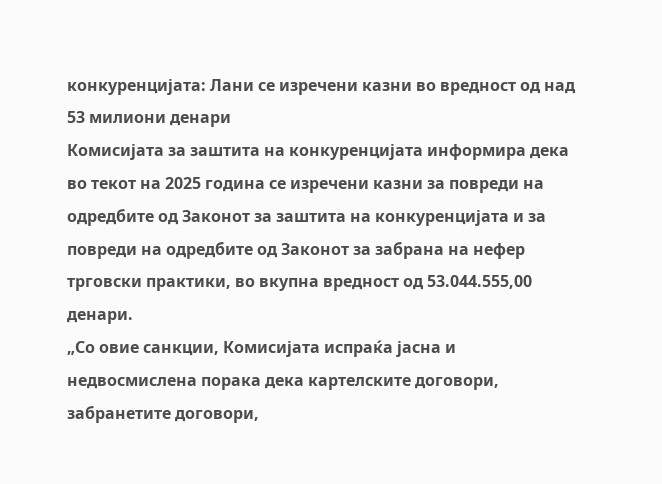конкуренцијата: Лани се изречени казни во вредност од над 53 милиони денари
Комисијата за заштита на конкуренцијата информира дека во текот на 2025 година се изречени казни за повреди на одредбите од Законот за заштита на конкуренцијата и за повреди на одредбите од Законот за забрана на нефер трговски практики, во вкупна вредност од 53.044.555,00 денари.
„Со овие санкции, Комисијата испраќа јасна и недвосмислена порака дека картелските договори, забранетите договори,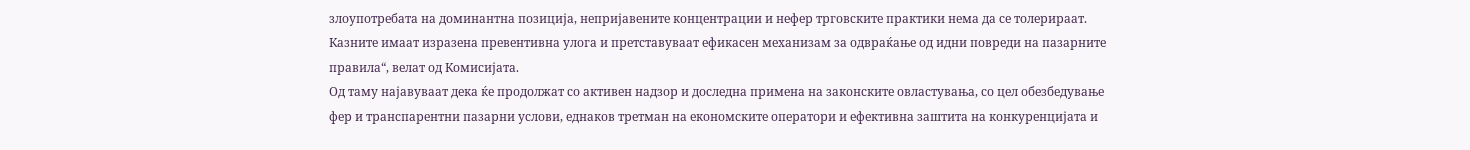злоупотребата на доминантна позиција, непријавените концентрации и нефер трговските практики нема да се толерираат. Казните имаат изразена превентивна улога и претставуваат ефикасен механизам за одвраќање од идни повреди на пазарните правила“, велат од Комисијата.
Од таму најавуваат дека ќе продолжат со активен надзор и доследна примена на законските овластувања, со цел обезбедување фер и транспарентни пазарни услови, еднаков третман на економските оператори и ефективна заштита на конкуренцијата и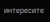интересите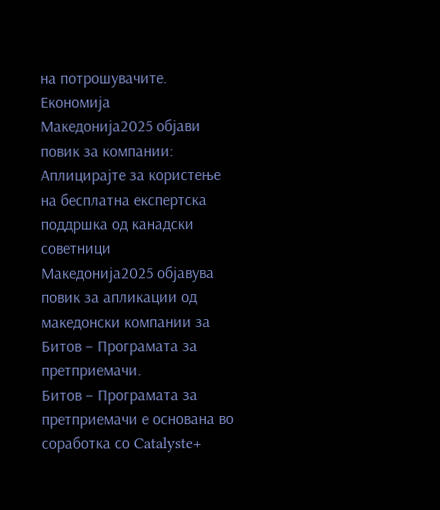на потрошувачите.
Економија
Македонија2025 објави повик за компании: Аплицирајте за користење на бесплатна експертска поддршка од канадски советници
Македонија2025 објавува повик за апликации од македонски компании за Битов – Програмата за претприемачи.
Битов – Програмата за претприемачи е основана во соработка со Catalyste+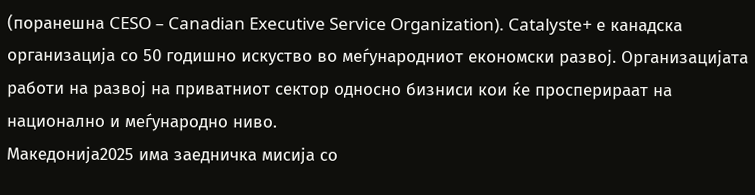(поранешна CESO – Canadian Executive Service Organization). Catalyste+ е канадска организација со 50 годишнo искуство во меѓународниот економски развој. Организацијата работи на развој на приватниот сектор односно бизниси кои ќе просперираат на национално и меѓународно ниво.
Македонија2025 има заедничка мисија со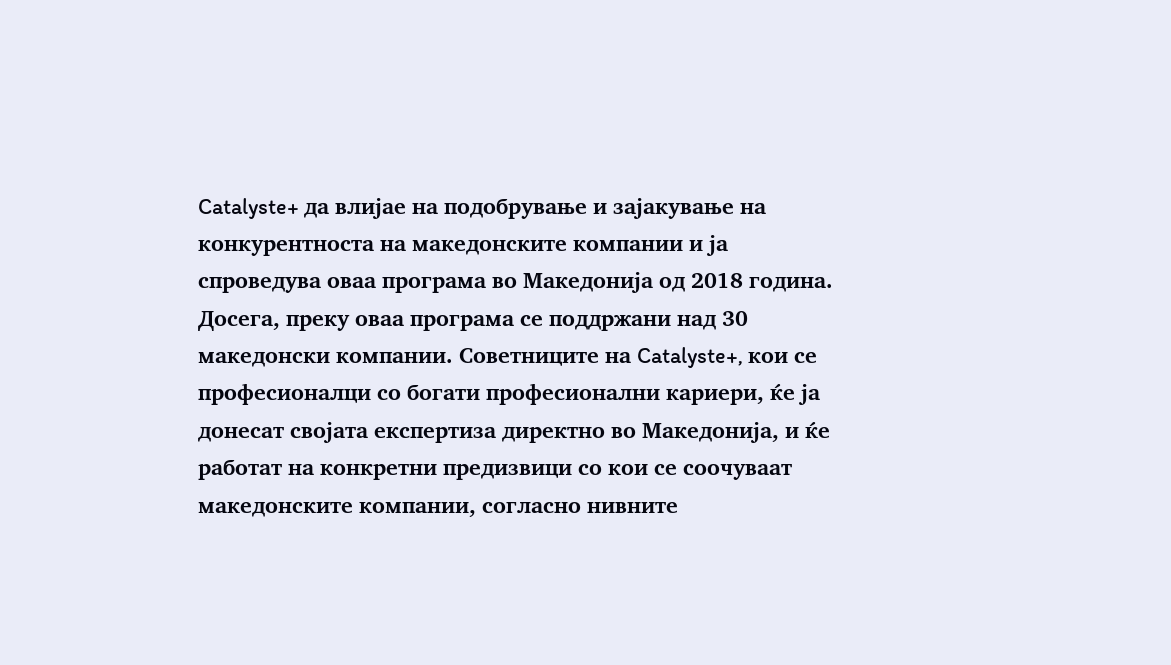Catalyste+ да влијае на подобрување и зајакување на конкурентноста на македонските компании и ја спроведува оваа програма во Македонија од 2018 година. Досега, преку оваа програма се поддржани над 30 македонски компании. Советниците на Catalyste+, кои се професионалци со богати професионални кариери, ќе ја донесат својата експертиза директно во Македонија, и ќе работат на конкретни предизвици со кои се соочуваат македонските компании, согласно нивните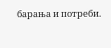барања и потреби.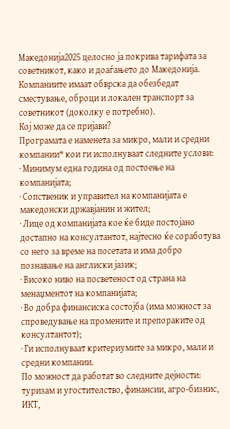Македонија2025 целосно ја покрива тарифата за советникот, како и доаѓањето до Македонија. Компаниите имаат обврска да обезбедат сместување, оброци и локален транспорт за советникот (доколку е потребно).
Кој може да се пријави?
Програмата е наменета за микро, мали и средни компании* кои ги исполнуваат следните услови:
· Минимум една година од постоење на компанијата;
· Сопственик и управител на компанијата е македонски државјанин и жител;
· Лице од компанијата кое ќе биде постојано достапно на консултантот, најтесно ќе соработува со него за време на посетата и има добро познавање на англиски јазик;
· Високо ниво на посветеност од страна на менаџментот на компанијата;
· Во добра финансиска состојба (има можност за спроведување на промените и препораките од консултантот);
· Ги исполнуваат критериумите за микро, мали и средни компании.
По можност да работат во следните дејности: туризам и угостителство, финансии, агро-бизнис, ИКТ,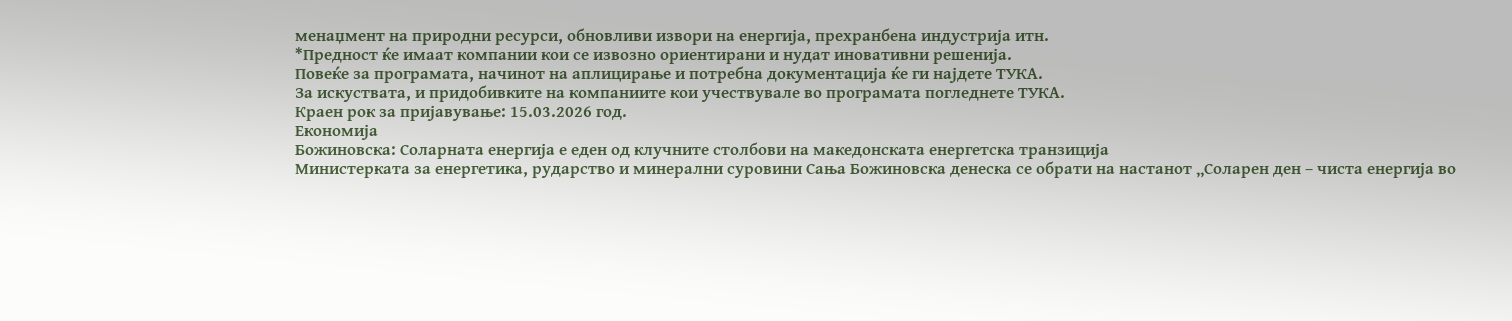менаџмент на природни ресурси, обновливи извори на енергија, прехранбена индустрија итн.
*Предност ќе имаат компании кои се извозно ориентирани и нудат иновативни решенија.
Повеќе за програмата, начинот на аплицирање и потребна документација ќе ги најдете ТУКА.
За искуствата, и придобивките на компаниите кои учествувале во програмата погледнете ТУКА.
Краен рок за пријавување: 15.03.2026 год.
Економија
Божиновска: Соларната енергија е еден од клучните столбови на македонската енергетска транзиција
Министерката за енергетика, рударство и минерални суровини Сања Божиновска денеска се обрати на настанот „Соларен ден – чиста енергија во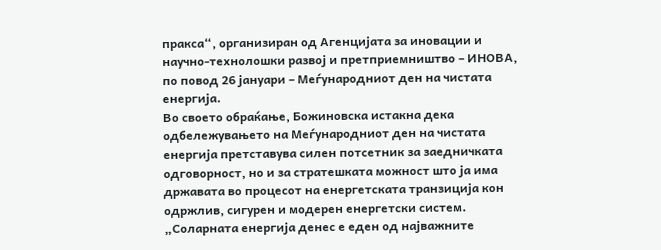пракса“, организиран од Агенцијата за иновации и научно-технолошки развој и претприемништво – ИНОВА, по повод 26 јануари – Меѓународниот ден на чистата енергија.
Во своето обраќање, Божиновска истакна дека одбележувањето на Меѓународниот ден на чистата енергија претставува силен потсетник за заедничката одговорност, но и за стратешката можност што ја има државата во процесот на енергетската транзиција кон одржлив, сигурен и модерен енергетски систем.
„Соларната енергија денес е еден од најважните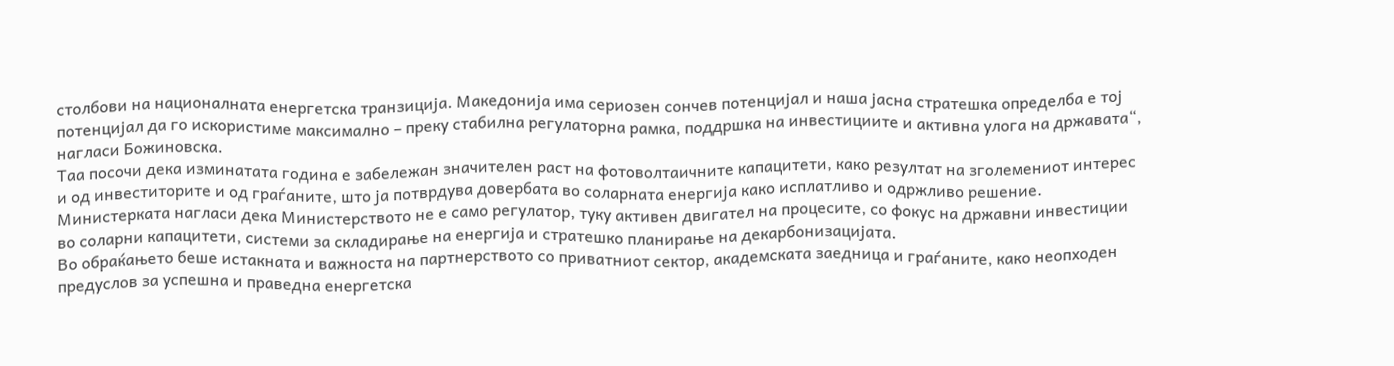столбови на националната енергетска транзиција. Македонија има сериозен сончев потенцијал и наша јасна стратешка определба е тој потенцијал да го искористиме максимално – преку стабилна регулаторна рамка, поддршка на инвестициите и активна улога на државата“, нагласи Божиновска.
Таа посочи дека изминатата година е забележан значителен раст на фотоволтаичните капацитети, како резултат на зголемениот интерес и од инвеститорите и од граѓаните, што ја потврдува довербата во соларната енергија како исплатливо и одржливо решение. Министерката нагласи дека Министерството не е само регулатор, туку активен двигател на процесите, со фокус на државни инвестиции во соларни капацитети, системи за складирање на енергија и стратешко планирање на декарбонизацијата.
Во обраќањето беше истакната и важноста на партнерството со приватниот сектор, академската заедница и граѓаните, како неопходен предуслов за успешна и праведна енергетска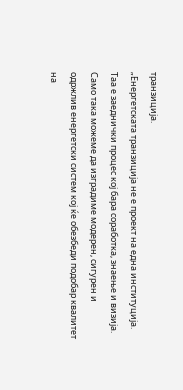транзиција.
„Енергетската транзиција не е проект на една институција. Таа е заеднички процес кој бара соработка, знаење и визија. Само така можеме да изградиме модерен, сигурен и одржлив енергетски систем кој ќе обезбеди подобар квалитет на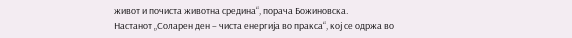живот и почиста животна средина“, порача Божиновска.
Настанот „Соларен ден – чиста енергија во пракса“, кој се одржа во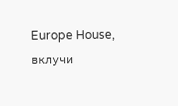Europe House, вклучи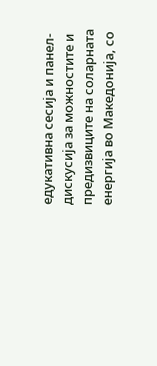едукативна сесија и панел-дискусија за можностите и предизвиците на соларната енергија во Македонија, со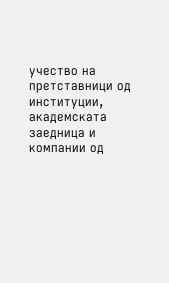учество на претставници од институции, академската заедница и компании од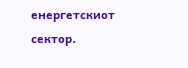енергетскиот сектор.